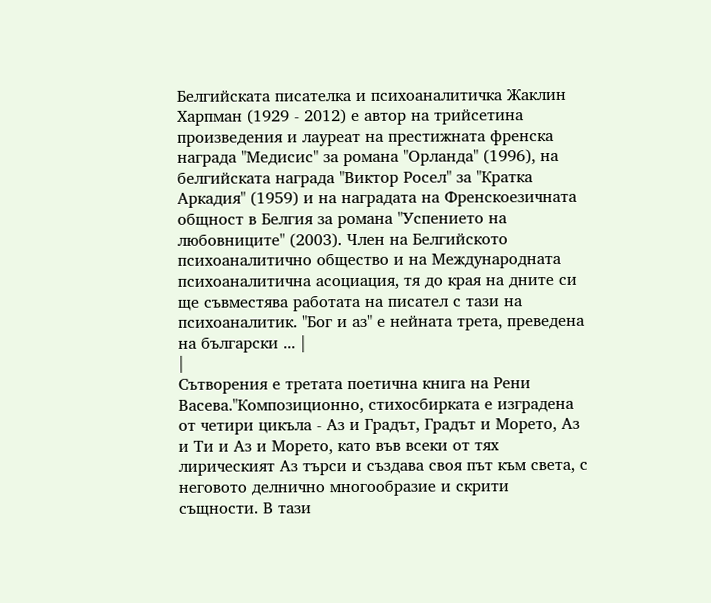Белгийската писателка и психоаналитичка Жаклин Харпман (1929 - 2012) е автор на трийсетина произведения и лауреат на престижната френска награда "Медисис" за романа "Орланда" (1996), на белгийската награда "Виктор Росел" за "Кратка Аркадия" (1959) и на наградата на Френскоезичната общност в Белгия за романа "Успението на любовниците" (2003). Член на Белгийското психоаналитично общество и на Международната психоаналитична асоциация, тя до края на дните си ще съвместява работата на писател с тази на психоаналитик. "Бог и аз" е нейната трета, преведена на български ... |
|
Сътворения е третата поетична книга на Рени Васева."Композиционно, стихосбирката е изградена от четири цикъла - Аз и Градът, Градът и Морето, Аз и Ти и Аз и Морето, като във всеки от тях лирическият Аз търси и създава своя път към света, с неговото делнично многообразие и скрити същности. В тази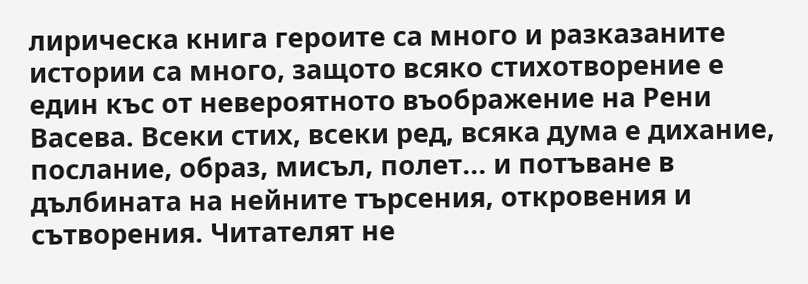лирическа книга героите са много и разказаните истории са много, защото всяко стихотворение е един къс от невероятното въображение на Рени Васева. Всеки стих, всеки ред, всяка дума е дихание, послание, образ, мисъл, полет... и потъване в дълбината на нейните търсения, откровения и сътворения. Читателят не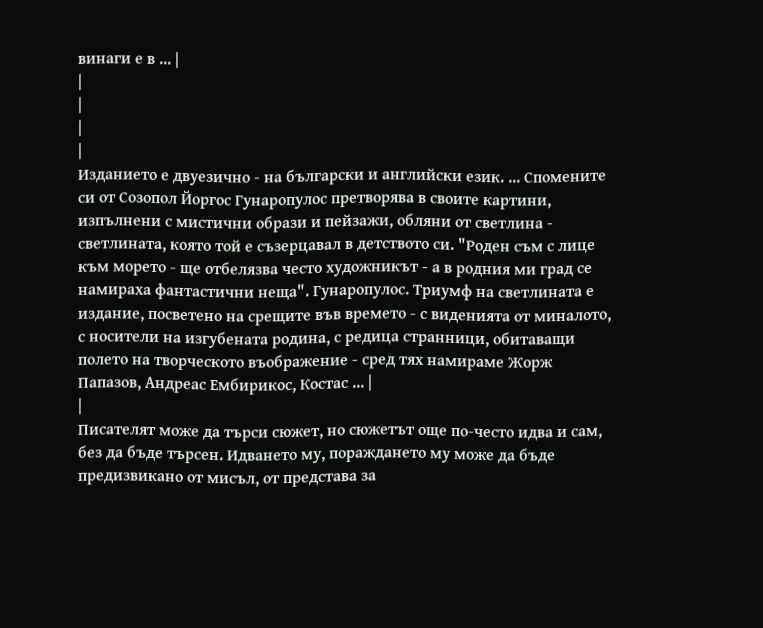винаги е в ... |
|
|
|
|
Изданието е двуезично - на български и английски език. ... Спомените си от Созопол Йоргос Гунаропулос претворява в своите картини, изпълнени с мистични образи и пейзажи, обляни от светлина - светлината, която той е съзерцавал в детството си. "Роден съм с лице към морето - ще отбелязва често художникът - а в родния ми град се намираха фантастични неща". Гунаропулос. Триумф на светлината е издание, посветено на срещите във времето - с виденията от миналото, с носители на изгубената родина, с редица странници, обитаващи полето на творческото въображение - сред тях намираме Жорж Папазов, Андреас Ембирикос, Костас ... |
|
Писателят може да търси сюжет, но сюжетът още по-често идва и сам, без да бъде търсен. Идването му, пораждането му може да бъде предизвикано от мисъл, от представа за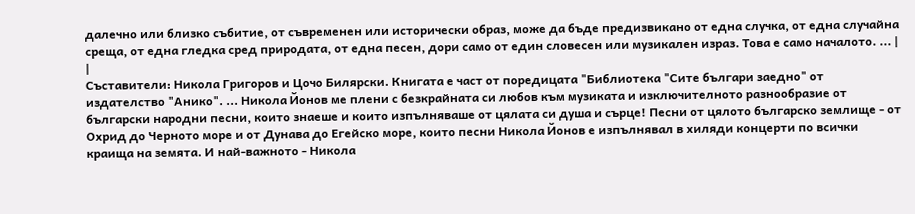далечно или близко събитие, от съвременен или исторически образ, може да бъде предизвикано от една случка, от една случайна среща, от една гледка сред природата, от една песен, дори само от един словесен или музикален израз. Това е само началото. ... |
|
Съставители: Никола Григоров и Цочо Билярски. Книгата е част от поредицата "Библиотека "Сите българи заедно" от издателство "Анико". ... Никола Йонов ме плени с безкрайната си любов към музиката и изключителното разнообразие от български народни песни, които знаеше и които изпълняваше от цялата си душа и сърце! Песни от цялото българско землище - от Охрид до Черното море и от Дунава до Егейско море, които песни Никола Йонов е изпълнявал в хиляди концерти по всички краища на земята. И най-важното - Никола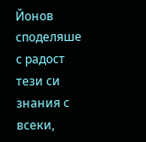Йонов споделяше с радост тези си знания с всеки,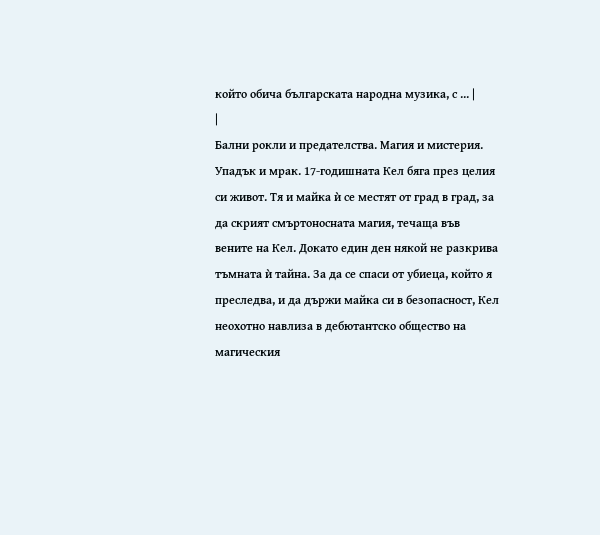който обича българската народна музика, с ... |
|
Бални рокли и предателства. Магия и мистерия. Упадък и мрак. 17-годишната Кел бяга през целия си живот. Тя и майка ѝ се местят от град в град, за да скрият смъртоносната магия, течаща във вените на Кел. Докато един ден някой не разкрива тъмната ѝ тайна. За да се спаси от убиеца, който я преследва, и да държи майка си в безопасност, Кел неохотно навлиза в дебютантско общество на магическия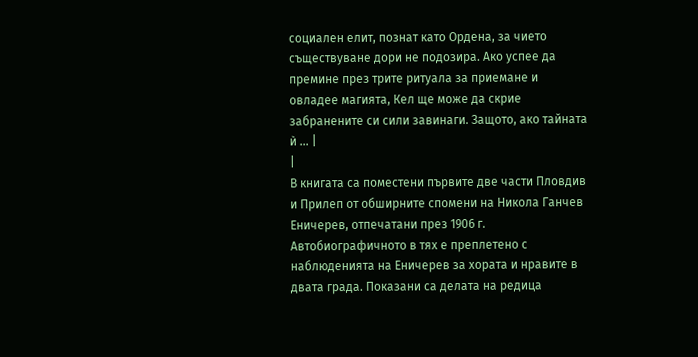социален елит, познат като Ордена, за чието съществуване дори не подозира. Ако успее да премине през трите ритуала за приемане и овладее магията, Кел ще може да скрие забранените си сили завинаги. Защото, ако тайната ѝ ... |
|
В книгата са поместени първите две части Пловдив и Прилеп от обширните спомени на Никола Ганчев Еничерев, отпечатани през 1906 г. Автобиографичното в тях е преплетено с наблюденията на Еничерев за хората и нравите в двата града. Показани са делата на редица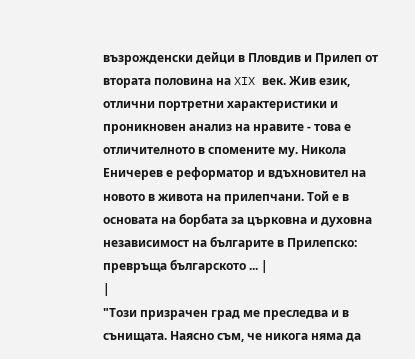възрожденски дейци в Пловдив и Прилеп от втората половина на XIX век. Жив език, отлични портретни характеристики и проникновен анализ на нравите - това е отличителното в спомените му. Никола Еничерев е реформатор и вдъхновител на новото в живота на прилепчани. Той е в основата на борбата за църковна и духовна независимост на българите в Прилепско: превръща българското ... |
|
"Този призрачен град ме преследва и в сънищата. Наясно съм, че никога няма да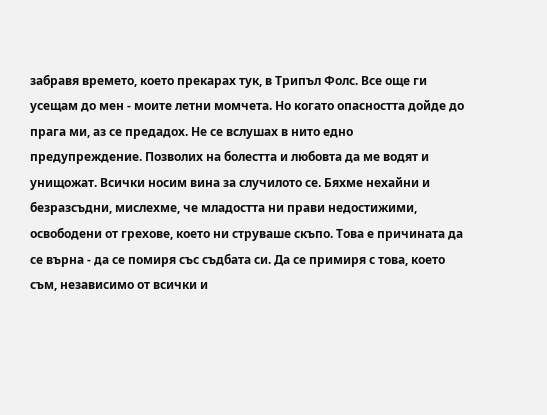забравя времето, което прекарах тук, в Трипъл Фолс. Все още ги усещам до мен - моите летни момчета. Но когато опасността дойде до прага ми, аз се предадох. Не се вслушах в нито едно предупреждение. Позволих на болестта и любовта да ме водят и унищожат. Всички носим вина за случилото се. Бяхме нехайни и безразсъдни, мислехме, че младостта ни прави недостижими, освободени от грехове, което ни струваше скъпо. Това е причината да се върна - да се помиря със съдбата си. Да се примиря с това, което съм, независимо от всички и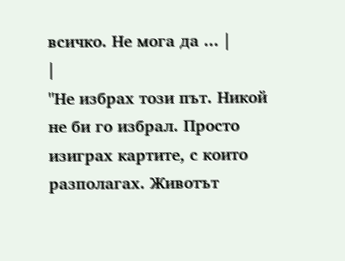всичко. Не мога да ... |
|
"Не избрах този път. Никой не би го избрал. Просто изиграх картите, с които разполагах. Животът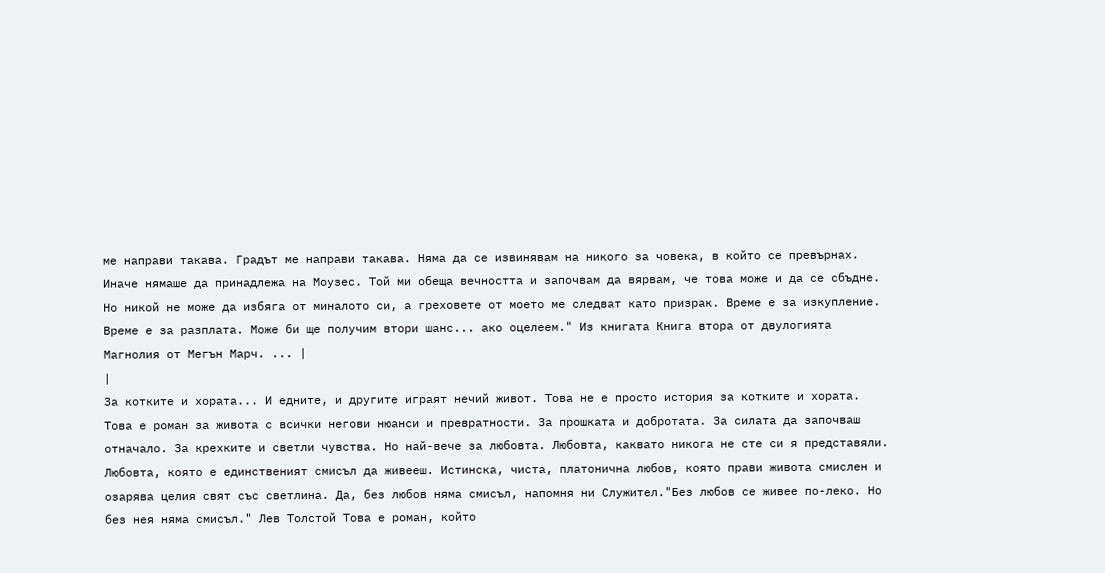ме направи такава. Градът ме направи такава. Няма да се извинявам на никого за човека, в който се превърнах. Иначе нямаше да принадлежа на Моузес. Той ми обеща вечността и започвам да вярвам, че това може и да се сбъдне. Но никой не може да избяга от миналото си, а греховете от моето ме следват като призрак. Време е за изкупление. Време е за разплата. Може би ще получим втори шанс... ако оцелеем." Из книгата Книга втора от двулогията Магнолия от Мегън Марч. ... |
|
За котките и хората... И едните, и другите играят нечий живот. Това не е просто история за котките и хората. Това е роман за живота с всички негови нюанси и превратности. За прошката и добротата. За силата да започваш отначало. За крехките и светли чувства. Но най-вече за любовта. Любовта, каквато никога не сте си я представяли. Любовта, която е единственият смисъл да живееш. Истинска, чиста, платонична любов, която прави живота смислен и озарява целия свят със светлина. Да, без любов няма смисъл, напомня ни Служител."Без любов се живее по-леко. Но без нея няма смисъл." Лев Толстой Това е роман, който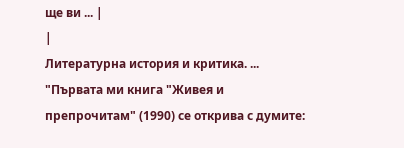ще ви ... |
|
Литературна история и критика. ... "Първата ми книга "Живея и препрочитам" (1990) се открива с думите: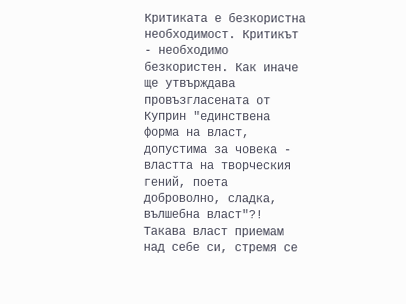Критиката е безкористна необходимост. Критикът - необходимо безкористен. Как иначе ще утвърждава провъзгласената от Куприн "единствена форма на власт, допустима за човека - властта на творческия гений, поета доброволно, сладка, вълшебна власт"?! Такава власт приемам над себе си, стремя се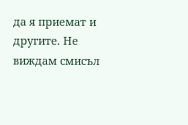да я приемат и другите. Не виждам смисъл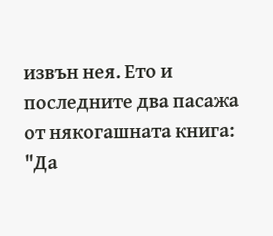извън нея. Ето и последните два пасажа от някогашната книга: "Да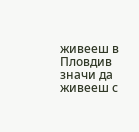живееш в Пловдив значи да живееш с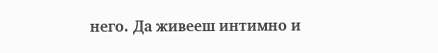него. Да живееш интимно и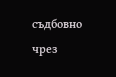съдбовно чрез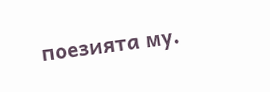поезията му.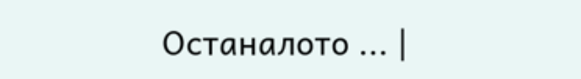Останалото ... |